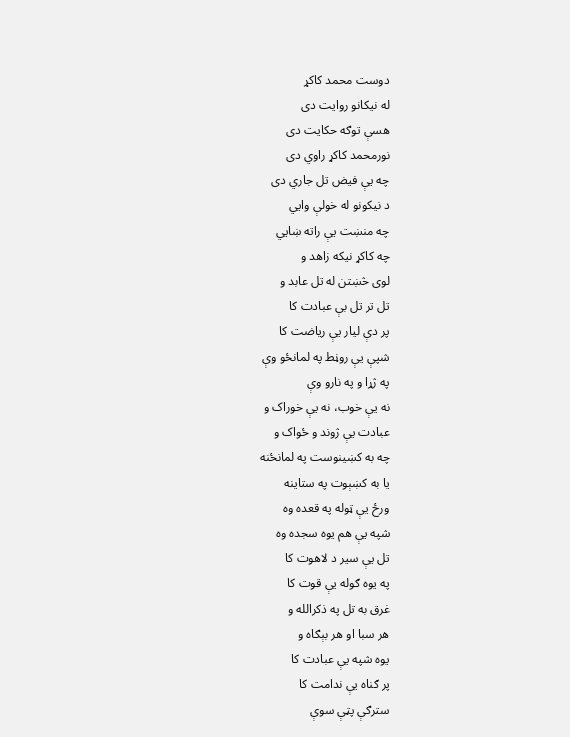دوست محمد کاکړ
له نیکانو روایت دی
هسې توګه حکایت دی
نورمحمد کاکړ راوي دی
چه یې فیض تل جاري دی
د نیکونو له خولې وايي
چه منښت یې راته ښایي
چه کاکړ نیکه زاهد و
لوی څښتن له تل عابد و
تل تر تل بې عبادت کا
پر دې لیار یې ریاضت کا
شپې یې روڼط په لمانځو وې
په ژړا و په نارو وې
نه یې خوب، نه یې خوراک و
عبادت یې ژوند و ځواک و
چه به کښینوست په لمانځنه
یا به کښېوت په ستاینه
ورځ یې ټوله په قعده وه
شپه یې هم یوه سجده وه
تل یې سیر د لاهوت کا
په یوه ګوله یې قوت کا
غرق به تل په ذکرالله و
هر سبا او هر بېګاه و
یوه شپه یې عبادت کا
پر ګناه یې ندامت کا
سترګې پټې سوې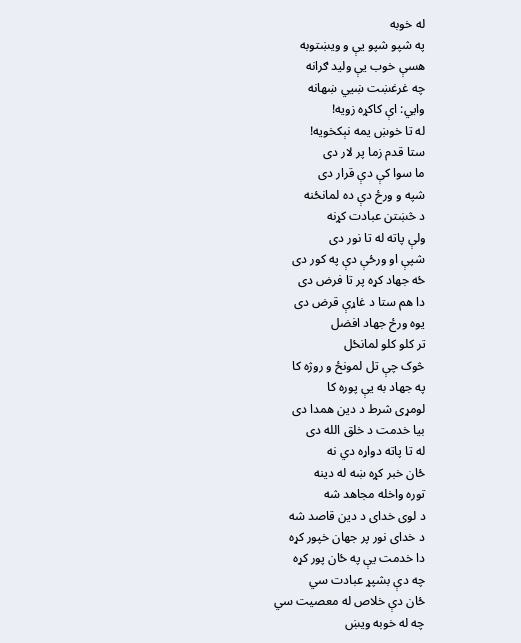له خوبه
په شپو شپو یې و ویښتوبه
هسې خوب یې ولید ګرانه
چه غرغښت ښيي ښهانه
وایي: اې کاکړه زویه!
له تا خوښ یمه نېکخویه!
ستا قدم زما پر لار دی
ما سوا کې دې قرار دی
شپه و ورځ دې ده لمانځنه
د څښتن عبادت کړنه
ولې پاته له تا نور دی
شپې او ورځې دې په کور دی
ځه جهاد کړه پر تا فرض دی
دا هم ستا د غاړې قرض دی
یوه ورځ جهاد افضل
تر کلو کلو لمانځل
څوک چې تل لمونځ و روژه کا
په جهاد به یې پوره کا
لومړی شرط د دین همدا دی
بیا خدمت د خلق الله دی
له تا پاته دواړه دي نه
ځان خبر کړه ښه له دینه
توره واخله مجاهد شه
د لوی خدای د دین قاصد شه
د خدای نور پر جهان خپور کړه
دا خدمت یې په ځان پور کړه
چه دې بشپړ عبادت سي
ځان دې خلاص له معصیت سي
چه له خوبه ویښ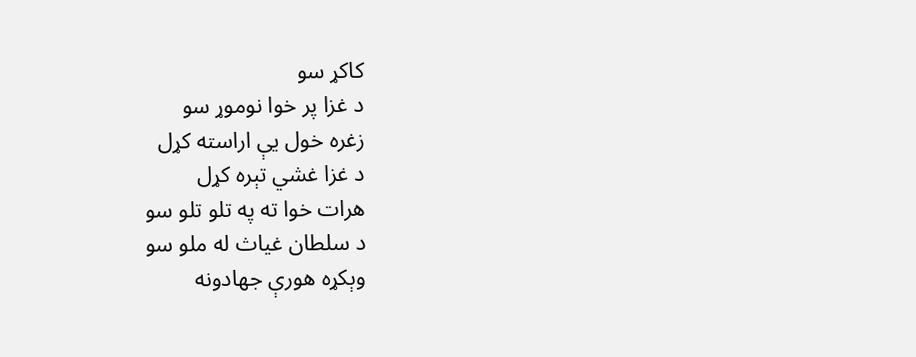کاکړ سو
د غزا پر خوا نوموړ سو
زغره خول یې اراسته کړل
د غزا غشي تېره کړل
هرات خوا ته په تلو تلو سو
د سلطان غیاث له ملو سو
وېکړه هورې جهادونه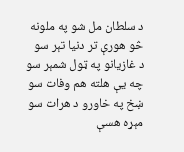د سلطان مل شو په ملونه
څو هورې تر دنیا تېر سو
د غازیانو په ټول شمېر سو
چه یې هلته هم وفات سو
ښخ په خاورو د هرات سو
مېړه هسې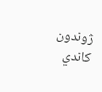ژوندون کاندي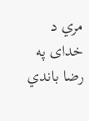مري د خدای په رضا باندي